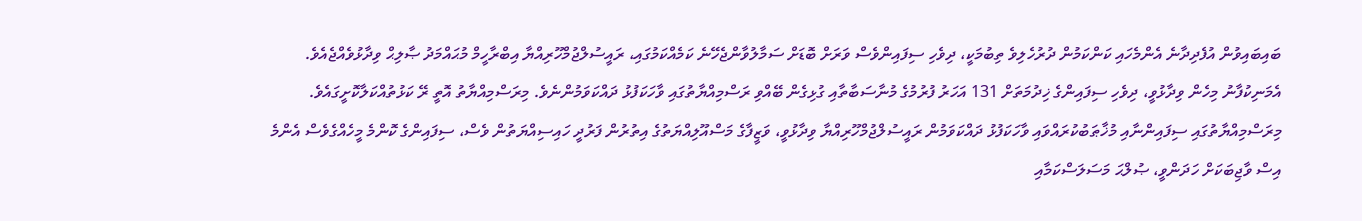ބައިބައިވުން އުފެދިދާނެ އެންމެހައި ކަންކަމުން ދުރުހެލިވެ ތިބުމަކީ، ދިވެހި ސިފައިންވެސް ވަރަށް ބޮޑަށް ސަމާލުވާންޖެހޭނެ ކަމެއްކަމުގައި، ރައީސުލްޖުމްހޫރިއްޔާ އިބްރާހީމް މުޙައްމަދު ޞާލިޙް ވިދާޅުވެއްޖެއެވެ.
އެމަނިކުފާނު މިހެން ވިދާޅުވީ، ދިވެހި ސިފައިންގެ ޚިދުމަތަށް 131 އަހަރު ފުރުމުގެ މުނާސަބާތާއި ގުޅިގެން ބޭއްވި ރަސްމިއްޔާތުގައި ވާހަކަފުޅު ދައްކަވަމުންނެވެ. މިރަސްމިއްޔާތު އޮތީ ރޭ ކަޅުތުއްކަލާކޮށީގައެވެ.
މިރަސްމިއްޔާތުގައި ސިފައިންނާއި މުޚާޠަބުކުރައްވައި ވާހަކަފުޅު ދައްކަވަމުން ރައީސުލްޖުމްހޫރިއްޔާ ވިދާޅުވީ، ވަޒީފާގެ މަސްއޫލިއްޔަތުގެ އިތުރުން ފަރުދީ ހައިސިއްޔަތުން ވެސް، ސިފައިންގެ ކޮންމެ މީހެއްގެވެސް އެންމެ އިސް ވާޖިބަކަށް ހަދަންވީ، ޞުލްޙަ މަސަލަސްކަމާއި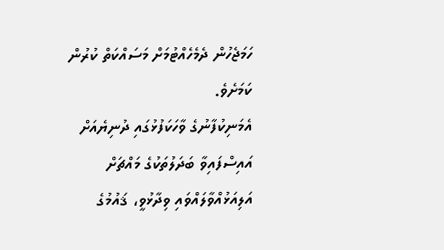ހަމަޖެހުން ދެމެހެއްޓުމަށް މަސައްކަތް ކުރުން ކަމަށެވެ.
އެމަނިކުފާނުގެ ވާހަކަފުޅުގައި ދުނިޔެއަށް އައިސްފައިވާ ބަދަލުތަކުގެ މައްޗަށް އަލިއަޅުއްވާލައްވައި ވިދާޅުވީ، ޤައުމުގެ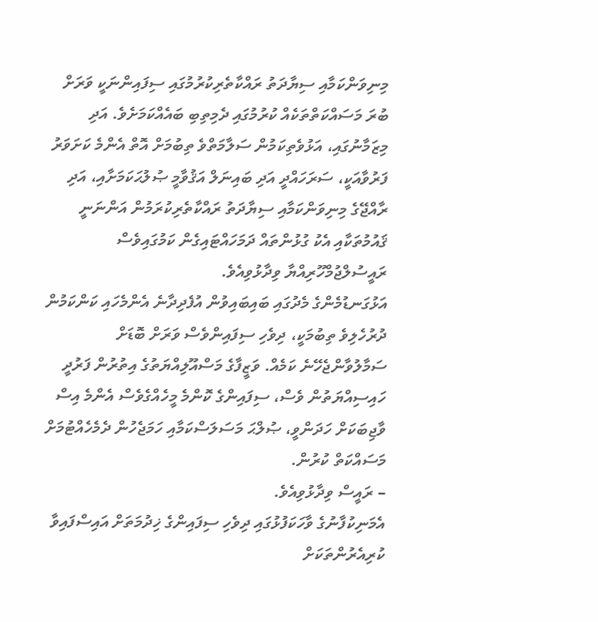މިނިވަންކަމާއި ސިޔާދަތު ރައްކާތެރިކުރުމުގައި ސިފައިންނަކީ ވަރަށް ބުރަ މަސައްކަތްތަކެއް ކުރުމުގައި ދެމިތިބި ބައެއްކަމަށެވެ. އަދި މިޒަމާނުގައި، އަޅުވެތިކަމުން ސަލާމަތްވެ ތިބުމަށް އޮތް އެންމެ ކަށަވަރު ފަރުވާއަކީ، ސަރަހައްދީ އަދި ބައިނަލް އަޤުވާމީ ޞުލުޙަކަމަށާއި، އަދި ރާއްޖޭގެ މިނިވަންކަމާއި ސިޔާދަތު ރައްކާތެރިކުރަމުން އަންނަނީ ޤައުމުތަކާއި އެކު ގުޅުންތައް ދަމަހައްޓައިގެން ކަމުގައިވެސް ރައީސުލްޖުމްހޫރިއްޔާ ވިދާޅުވިއެވެ.
އަޅުގަނޑުމެންގެ މެދުގައި ބައިބައިވުން އުފެދިދާނެ އެންމެހައި ކަންކަމުން ދުރުހެލިވެ ތިބުމަކީ، ދިވެހި ސިފައިންވެސް ވަރަށް ބޮޑަށް ސަމާލުވާންޖެހޭނެ ކަމެއް. ވަޒީފާގެ މަސްއޫލިއްޔަތުގެ އިތުރުން ފަރުދީ ހައިސިއްޔަތުން ވެސް، ސިފައިންގެ ކޮންމެ މީހެއްގެވެސް އެންމެ އިސް ވާޖިބަކަށް ހަދަންވީ، ޞުލްޙަ މަސަލަސްކަމާއި ހަމަޖެހުން ދެމެހެއްޓުމަށް މަސައްކަތް ކުރުން.
– ރައީސް ވިދާޅުވިއެވެ.
އެމަނިކުފާނުގެ ވާހަކަފުޅުގައި ދިވެހި ސިފައިންގެ ޚިދުމަތަށް އައިސްފައިވާ ކުރިއެރުންތަކަށް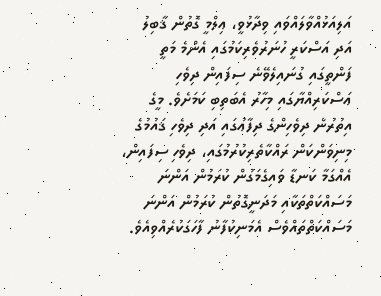އަލިއަޅުއްވާލައްވައި ވިދާޅުވީ، ޢިލްމީ ގޮތުން ޤާބިލު އަދި އަސްކަރީ ހުނަރުވެރިކަމުގައި އެންމެ މަތީ ފަންތީގައި ގުނައިލެވޭނެ ސިފައިން ދިވެހި ޢަސްކަރިއްޔާގައި މިހާރު އެބަތިބި ކަމަށެވެ. މީގެ އިތުރުން ދިވެހިންގެ ދިފާޢުގައި އަދި ދިވެހި ޤައުމުގެ މިނިވަންކަން ރައްކާތެރިކުރުމުގައި، ދިވެހި ސިފައިން، އެއްގަމާ ކަނޑާ ވައިގެމަގުން ކުރަމުން އަންނަ މަސައްކަތްތަކާއި މަދަނީގޮތުން ކުރަމުން އަންނަ މަސައްކަތްތައްވެސް އެމަނިކުފާނު ފާހަގަކުރެއްވިއެވެ.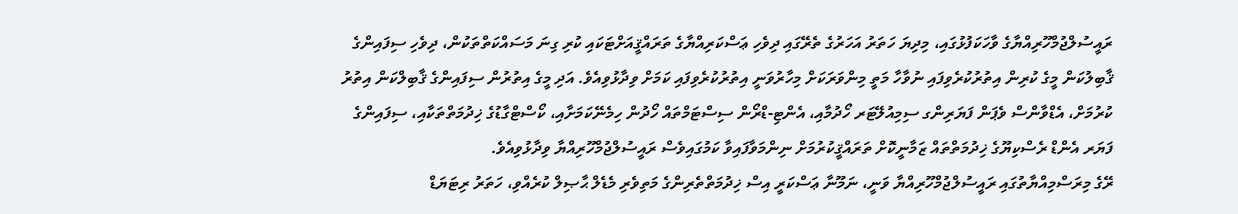ރައީސުލްޖުމްހޫރިއްޔާގެ ވާހަކަފުޅުގައި، މިދިޔަ ހަތަރު އަހަރުގެ ތެރޭގައި ދިވެހި ޢަސްކަރިއްޔާގެ ތަރައްޤީއަށްޓަކައި ކުރި ގިނަ މަސައްކަތްތަކުން، ދިވެހި ސިފައިންގެ ޤާބިލުކަން މީގެ ކުރިން އިތުރުކުރެވިފައި ނުވާހާ މަތީ މިންވަރަކަށް މިހާރުވަނީ އިތުރުކުރެވިފައި ކަމަށް ވިދާޅުވިއެވެ. އަދި މީގެ އިތުރުން ސިފައިންގެ ޤާބިލްކަން އިތުރު ކުރުމަށް، އެޑްވާންސް ވެޕަން ފަޔަރިންގ ސިމިއުލޭޓަރ ހޯދުމާއި، އެންޓި-ޑްރޯން ސިސްޓަމްތައް ހޯދުން ހިމެނޭކަމަށާއި، ކޯސްޓްގާޑުގެ ޚިދުމަތްތަކާއި، ސިފައިންގެ ފަޔަރ އެންޑް ރެސްކިޔޫގެ ޚިދުމަތްތައް ޒަމާނީކޮށް ތަރައްޤީކުރުމަށް ނިންމަވާފައިވާ ކަމުގައިވެސް ރައީސުލްޖުމްހޫރިއްޔާ ވިދާޅުވިއެވެ.
ރޭގެ މިރަސްމިއްޔާތުގައި ރައީސުލްޖުމްހޫރިއްޔާ ވަނީ، ނަމޫނާ ޢަސްކަރީ އިސް ޚިދުމަތްތެރިންގެ މަތިވެރި މެޑެލް ޙާޞިލް ކުރެއްވި، ހަތަރު ރިޓަޔަޑް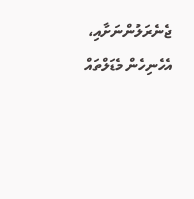ޖެނެރަލުންނަށާއި، އެހެނިހެން މެޑަލްތައް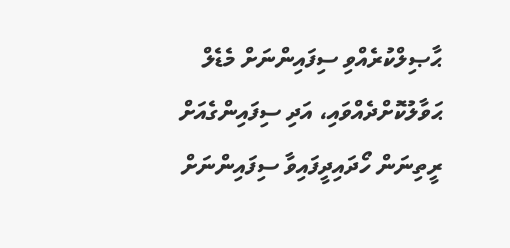ޙާޞިލްކުރެއްވި ސިފައިންނަށް މެޑެލް ޙަވާލުކޮށްދެއްވައި، އަދި ސިފައިންގެއަށް ރީތިނަން ހޯދައިދީފައިވާ ސިފައިންނަށް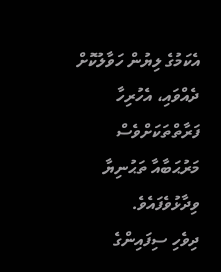އެކަމުގެ ލިޔުން ހަވާލުކޮށް ދެއްވައި، އެހުރިހާ ފަރާތްތަކަށްވެސް މަރުޙަބާއާ ތަޙުނިޔާ ވިދާޅުވެފައެވެ.
ދިވެހި ސިފައިންގެ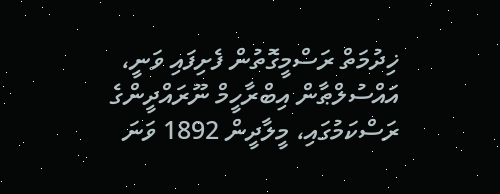ޚިދުމަތް ރަސްމީގޮތުން ފެށިފައި ވަނީ، އައްސުލްޠާން އިބްރާހީމް ނޫރައްދީންގެ ރަސްކަމުގައި، މީލާދީން 1892 ވަނަ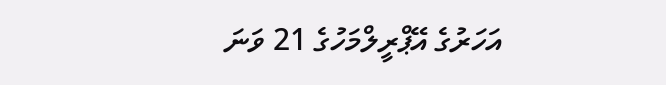އަހަރުގެ އޭޕްރީލްމަހުގެ 21 ވަނަ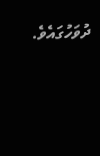ދުވަހުގައެވެ.